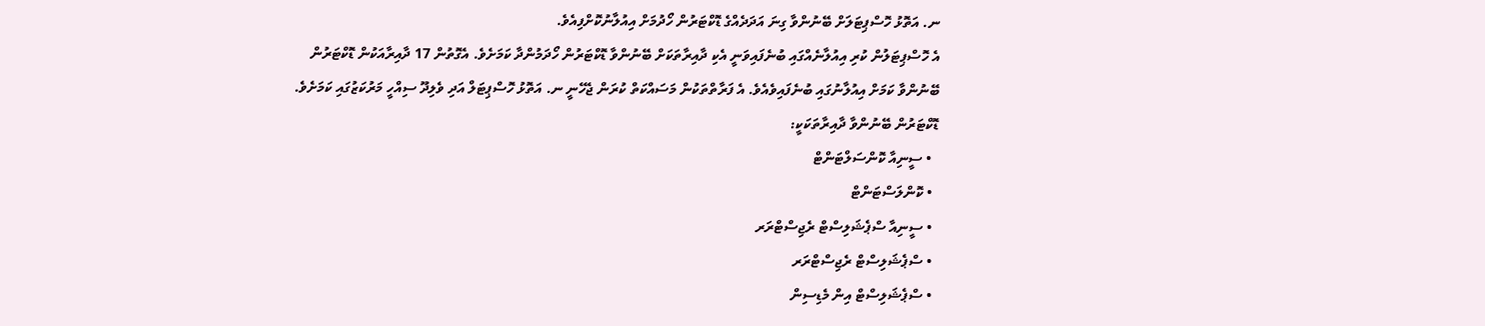ނ. އަތޮޅު ހޮސްޕިޓަލަށް ބޭނުންވާ ގިނަ އަދަދެއްގެ ޑޮކްޓަރުން ހޯދުމަށް އިއުލާނުކޮށްފިއެވެ.
އެ ހޮސްޕިޓަލުން ކުރި އިއުލާނެއްގައި ބުނެފައިވަނީ އެކި ދާއިރާތަކަށް ބޭނުންވާ ޑޮކްޓަރުން ހޯދަމުންދާ ކަމަށެވެ. އެގޮތުން 17 ދާއިރާއަކުން ޑޮކްޓަރުން ބޭނުންވާ ކަމަށް އިއުލާނުގައި ބުނެފައިވެއެވެ. އެ ފަރާތްތަކުން މަސައްކަތް ކުރަން ޖެހޭނީ ނ. އަތޮޅު ހޮސްޕިޓަލް އަދި ވެލިދޫ ސިއްހީ މަރުކަޒުގައި ކަމަށެވެ.
ޑޮކްޓަރުން ބޭނުންވާ ދާއިރާތަކަކީ:
  • ސީނިއާ ކޮންސަލްޓަންޓް
  • ކޮންލަސްޓަންޓް
  • ސީނިއާ ސްޕެޝަލިސްޓް ރެޖިސްޓްރަރ
  • ސްޕެޝަލިސްޓް ރެޖިސްޓްރަރ
  • ސްޕެޝަލިސްޓް އިން މެޑިސިން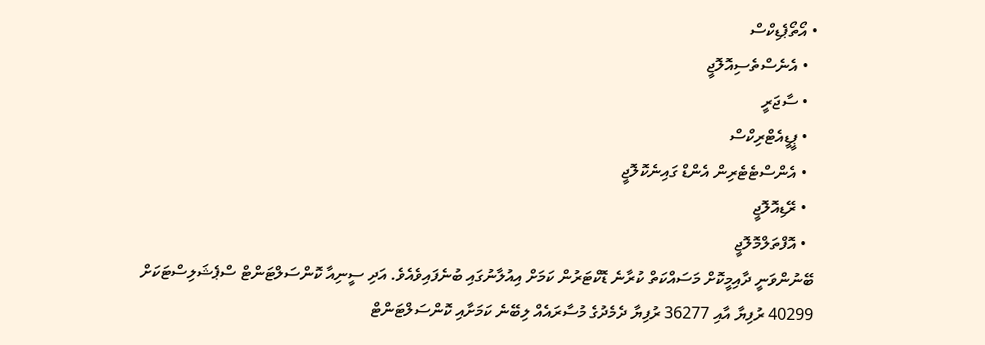• އޯތޯޕެޑިކްސް
  • އެނެސްތެސިއޮލޮޖީ
  • ސާޖަރީ
  • ޕީޑީއެޓްރިކްސް
  • އެންސްޓެޓެރިން އެންޑް ގައިނެކޮލޮޖީ
  • ރޭޑިއޮލޮޖީ
  • އޮފްތަލްމޮލޮޖީ
ބޭނުންވަނީ ދާއިމީކޮށް މަސައްކަތް ކުރާނެ ޑޮކްޓަރުން ކަމަށް އިއުލާނުގައި ބުނެފައިވެއެވެ. އަދި ސީނިއާ ކޮންސަލްޓަންޓް ސްޕެޝަލިސްޓަކަށް 40299 ރުފިޔާ އާއި 36277 ރުފިޔާ ދެމެދުގެ މުސާރައެއް ލިބޭނެ ކަމަށާއި ކޮންސަލްޓަންޓް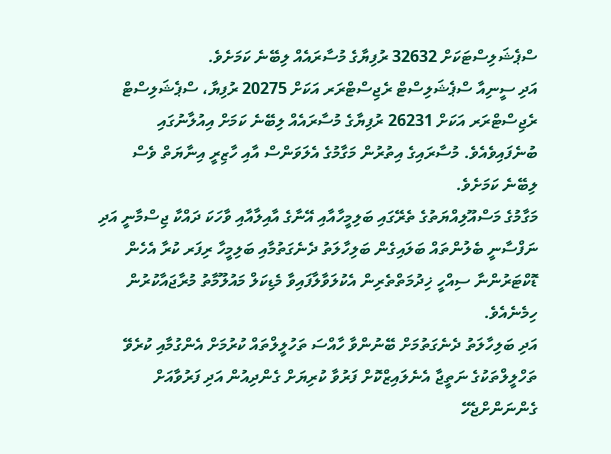ސްޕެޝަލިސްޓަކަށް 32632 ރުފިޔާގެ މުސާރައެއް ލިބޭނެ ކަމަށެވެ.
އަދި ސީނިއާ ސްޕެޝަލިސްޓް ރެޖިސްޓްރަރ އަކަށް 20275 ރުފިޔާ، ސްޕެޝަލިސްޓް ރެޖިސްޓްރަރ އަކަށް 26231 ރުފިޔާގެ މުސާރައެއް ލިބޭނެ ކަމަށް އިއުލާނުގައި ބުނެފައިވެއެވެ. މުސާރައިގެ އިތުރުން މަގާމުގެ އެލަވަންސް އާއި ހާޒިރީ އިނާޔަތް ވެސް ލިބޭނެ ކަމަށެވެ.
މަގާމުގެ މަސްއޫލިއްޔަތުގެ ތެރޭގައި ބަލިމީހާއާއި އޭނާގެ އާއިލާއާއި ވާހަކަ ދައްކާ ޖިސްމާނީ އަދި ނަފްސާނީ ބެލުންތައް ބަލައިގެން ބަލިހާލަތު ދެނެގަތުމާއި ބަލިމީހާ ރިފަރ ކުރާ އެހެން ޑޮކްޓަރުންނާ ސިއްހީ ޚިދުމަތްތެރިން އެކުލަވާލާފައިވާ މެޑިކަލް މައުލޫމާތު މުރާޖައާކުރުން ހިމެނެއެވެ.
އަދި ބަލިހާލަތު ދެނެގަތުމަށް ބޭނުންވާ ހާއްސަ ތަހުލީލްތައް ކުރުމަށް އެންގުމާއި ކުރެވޭ ތަހްލީލްތަކުގެ ނަތީޖާ އެނެލައިޒްކޮށް ފަރުވާ ކުރިޔަށް ގެންދިއުން އަދި ފަރުވާއަށް ގެންނަންށްޖެހޭ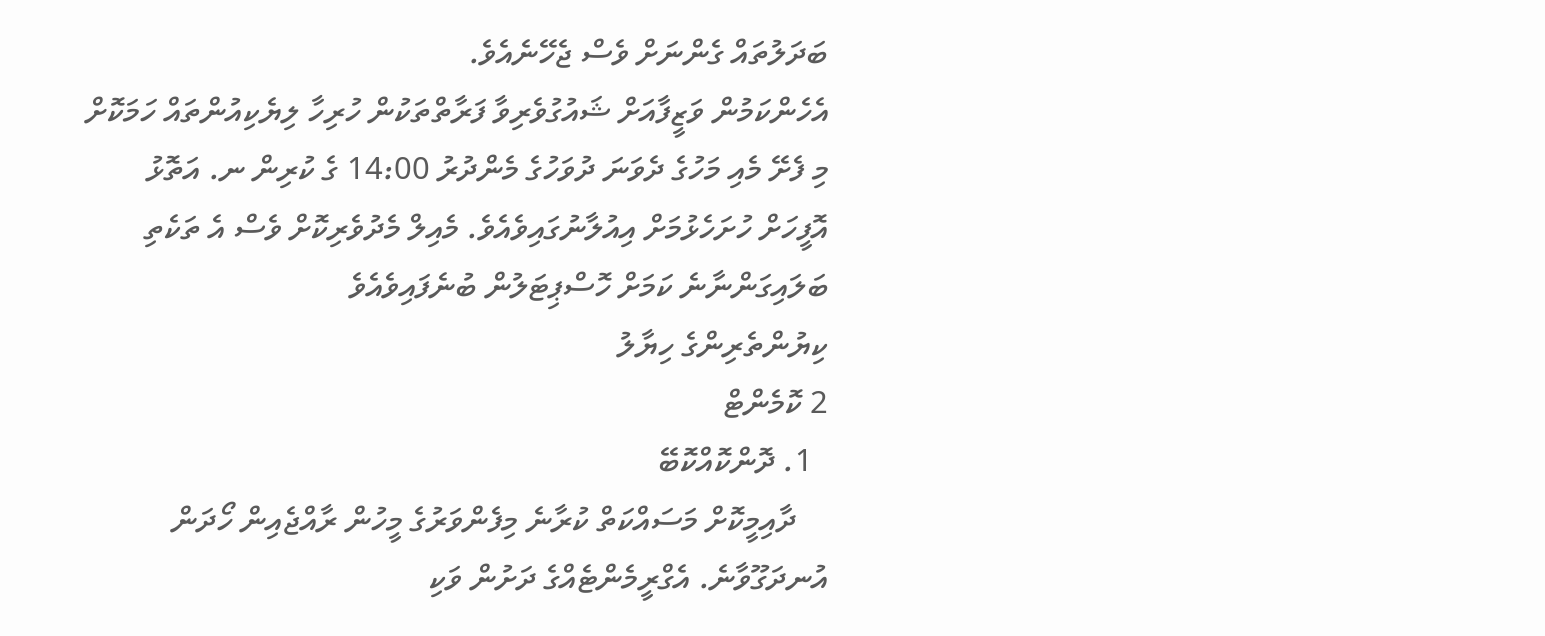ބަދަލުތައް ގެންނަށް ވެސް ޖެހޭނެއެވެ.
އެހެންކަމުން ވަޒީފާއަށް ޝައުގުވެރިވާ ފަރާތްތަކުން ހުރިހާ ލިޔެކިއުންތައް ހަމަކޮށް މި ފެށޭ މެއި މަހުގެ ދެވަނަ ދުވަހުގެ މެންދުރު 14:00 ގެ ކުރިން ނ. އަތޮޅު އޮފީހަށް ހުށަހެޅުމަށް އިއުލާނުގައިވެއެވެ. މެއިލް މެދުވެރިކޮށް ވެސް އެ ތަކެތި ބަލައިގަންނާނެ ކަމަށް ހޮސްޕިޓަލުން ބުނެފައިވެއެވެ
ކިޔުންތެރިންގެ ހިޔާލު
2 ކޮމެންޓް
  1. ދޮންކޮއްކޮބޭ
    ދާއިމީކޮށް މަސައްކަތް ކުރާނެ މިފެންވަރުގެ މީހުން ރާއްޖެއިން ހޯދަން އުނދަގޫވާނެ. އެގްރީމެންޓެއްގެ ދަށުން ވަކި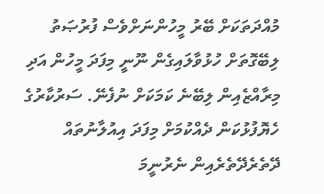މުއްދަތަކަށް ބޭރު މީހުންނަށްވެސް ފުރުޞަތު ލިބޭގޮތަށް ހުޅުވާލައިގެން ނޫނީ މިފަދަ މީހުން އަދި މިރާއްޒެއިން ލިބޭނެ ކަމަކަށް ނުފެނޭ. ސަރުކާރުގެ ހެޔޮފުޅުކަން ދެއްކުމަށް މިފަދަ އިއުލާނުތައް ދޭތެރެދޭތެރެއިން ނެރުނީމަ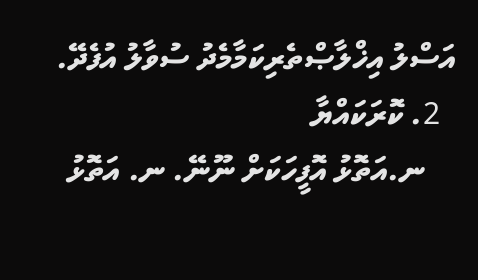އަސްލު އިޚްލާޞްތެރިކަމާމެދު ސުވާލު އުފެދޭ.
  2. ކޮރަކައްޔާ
    ނ.އަތޮޅު އޮފީހަކަށް ނޫނޭ. ނ. އަތޮޅު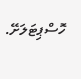ހޮސްޕިޓަލަށޭ.